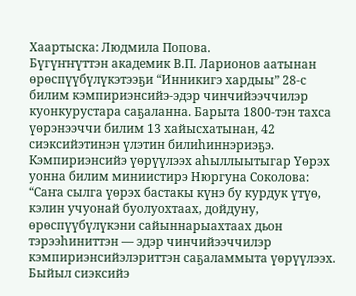Хаартыска: Людмила Попова.
Бүгүҥҥүттэн академик В.П. Ларионов аатынан өрөспүүбүлүкэтээҕи “Инникигэ хардыы” 28-с билим кэмпириэнсийэ-эдэр чинчийээччилэр куонкурустара саҕаланна. Барыта 1800-тэн тахса үөрэнээччи билим 13 хайысхатынан, 42 сиэксийэтинэн үлэтин билиһиннэриэҕэ.
Кэмпириэнсийэ үөрүүлээх аһыллыытыгар Үөрэх уонна билим миниистирэ Нюргуна Соколова: “Саҥа сылга үөрэх бастакы күнэ бу курдук үтүө, кэлин учуонай буолуохтаах, дойдуну, өрөспүүбүлүкэни сайыннарыахтаах дьон тэрээһиниттэн — эдэр чинчийээччилэр кэмпириэнсийэлэриттэн саҕаламмыта үөрүүлээх. Быйыл сиэксийэ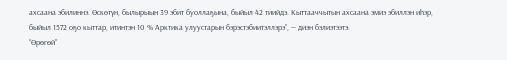ахсаана эбилиннэ. Өскөтүн, былырыын 39 эбит буоллаҕына, быйыл 42 тиийдэ. Кыттааччытын ахсаана эмиэ эбиллэн иһэр, быйыл 1572 оҕо кыттар, итинтэн 10 % Арктика улуустарын бэрэстэбиитэллэрэ”, — диэн бэлиэтээтэ.
“Өрөгөй”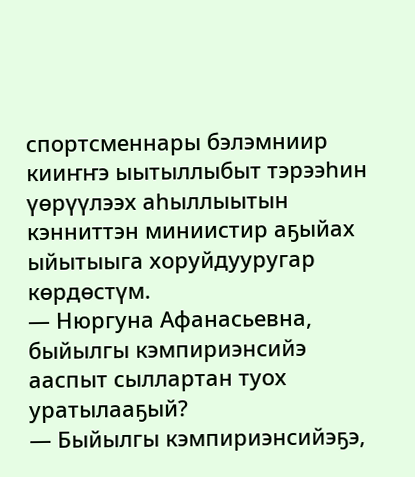спортсменнары бэлэмниир кииҥҥэ ыытыллыбыт тэрээһин үөрүүлээх аһыллыытын кэнниттэн миниистир аҕыйах ыйытыыга хоруйдууругар көрдөстүм.
— Нюргуна Афанасьевна, быйылгы кэмпириэнсийэ ааспыт сыллартан туох уратылааҕый?
— Быйылгы кэмпириэнсийэҕэ,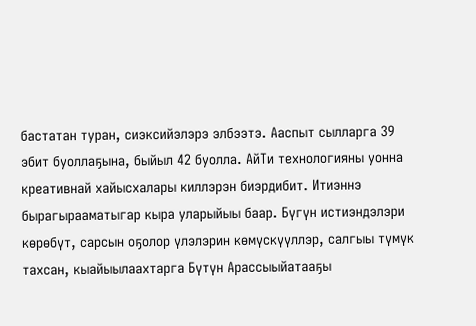бастатан туран, сиэксийэлэрэ элбээтэ. Ааспыт сылларга 39 эбит буоллаҕына, быйыл 42 буолла. АйТи технологияны уонна креативнай хайысхалары киллэрэн биэрдибит. Итиэннэ бырагырааматыгар кыра уларыйыы баар. Бүгүн истиэндэлэри көрөбүт, сарсын оҕолор үлэлэрин көмүскүүллэр, салгыы түмүк тахсан, кыайыылаахтарга Бүтүн Арассыыйатааҕы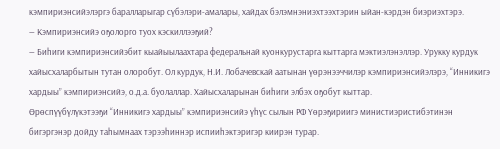кэмпириэнсийэлэргэ баралларыгар сүбэлэри-амалары, хайдах бэлэмнэниэхтээхтэрин ыйан-кэрдэн биэриэхтэрэ.
— Кэмпириэнсийэ оҕолорго туох кэскиллээҕий?
— Биһиги кэмпириэнсийэбит кыайыылаахтара федеральнай куонкурустарга кыттарга мэктиэлэнэллэр. Урукку курдук хайысхаларбытын тутан олоробут. Ол курдук, Н.И. Лобачевскай аатынан үөрэнээччилэр кэмпириэнсийэлэрэ, “Инникигэ хардыы” кэмпириэнсийэ, о.д.а. буолаллар. Хайысхаларынан биһиги элбэх оҕобут кыттар.
Өрөспүүбүлүкэтээҕи “Инникигэ хардыы” кэмпириэнсийэ үһүс сылын РФ Үөрэҕириигэ министиэристибэтинэн бигэргэнэр дойду таһымнаах тэрээһиннэр испииһэктэригэр киирэн турар.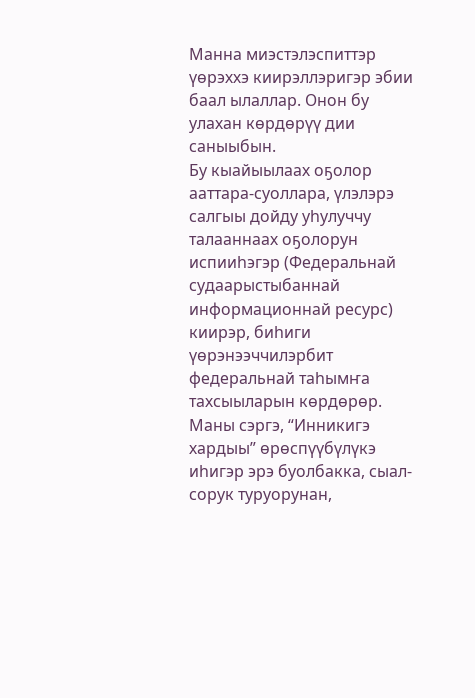Манна миэстэлэспиттэр үөрэххэ киирэллэригэр эбии баал ылаллар. Онон бу улахан көрдөрүү дии саныыбын.
Бу кыайыылаах оҕолор ааттара-суоллара, үлэлэрэ салгыы дойду уһулуччу талааннаах оҕолорун испииһэгэр (Федеральнай судаарыстыбаннай информационнай ресурс) киирэр, биһиги үөрэнээччилэрбит федеральнай таһымҥа тахсыыларын көрдөрөр.
Маны сэргэ, “Инникигэ хардыы” өрөспүүбүлүкэ иһигэр эрэ буолбакка, сыал-сорук туруорунан,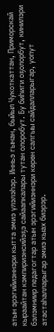атын эрэгийиэннэри кытта эмиэ үлэлэһэр. Инньэ гынан, быйыл Чукоткаттан, Приморскай кыраайтан кэмпириэнсийэҕэ сайаапкалары тутан олоробут. Бу биһиги оҕолорбут, кинилэри бэлэмниир педагогтар атын эрэгийиэннэри көрөн салгыы сайдалларыгар, уопут атастаһалларыгар эмиэ кыах биэрэр.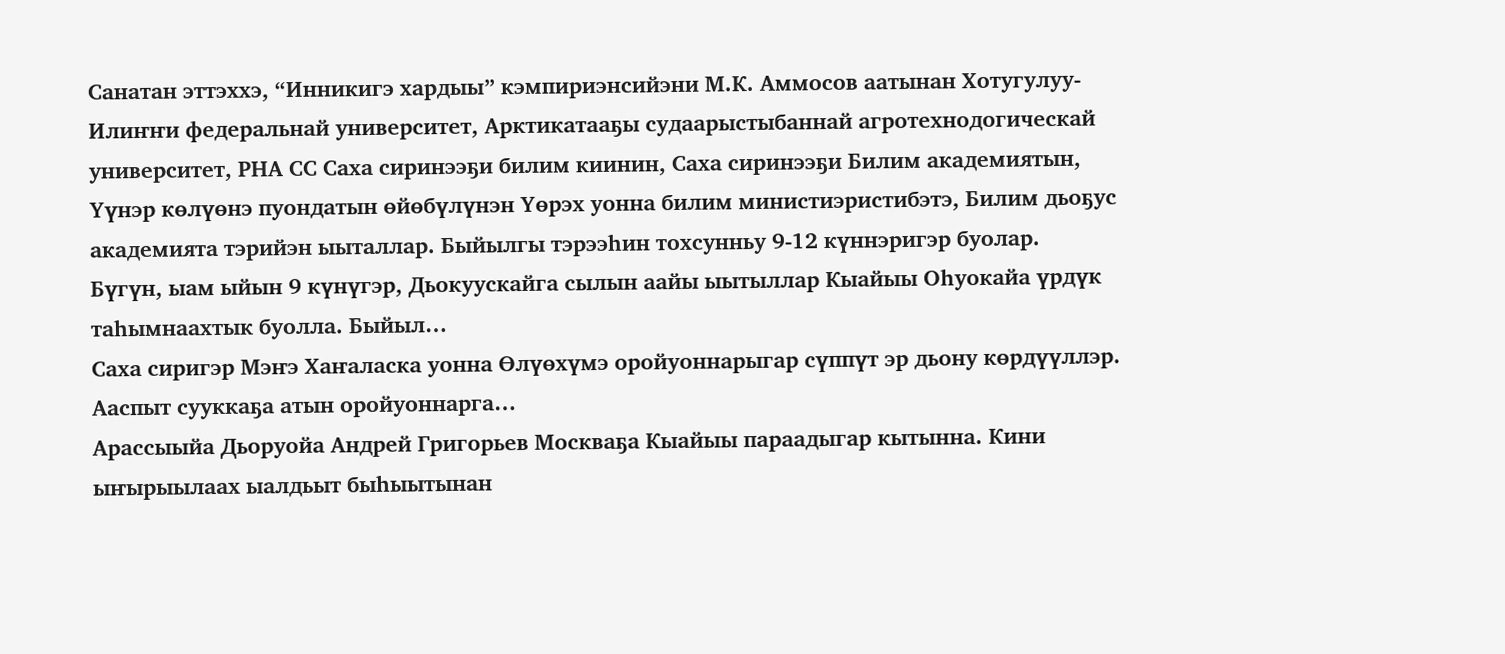Санатан эттэххэ, “Инникигэ хардыы” кэмпириэнсийэни М.К. Аммосов аатынан Хотугулуу-Илиҥҥи федеральнай университет, Арктикатааҕы судаарыстыбаннай агротехнодогическай университет, РНА СС Саха сиринээҕи билим киинин, Саха сиринээҕи Билим академиятын, Үүнэр көлүөнэ пуондатын өйөбүлүнэн Үөрэх уонна билим министиэристибэтэ, Билим дьоҕус академията тэрийэн ыыталлар. Быйылгы тэрээһин тохсунньу 9-12 күннэригэр буолар.
Бүгүн, ыам ыйын 9 күнүгэр, Дьокуускайга сылын аайы ыытыллар Кыайыы Оһуокайа үрдүк таһымнаахтык буолла. Быйыл…
Саха сиригэр Мэҥэ Хаҥаласка уонна Өлүөхүмэ оройуоннарыгар сүппүт эр дьону көрдүүллэр. Ааспыт сууккаҕа атын оройуоннарга…
Арассыыйа Дьоруойа Андрей Григорьев Москваҕа Кыайыы параадыгар кытынна. Кини ыҥырыылаах ыалдьыт быһыытынан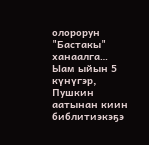олорорун "Бастакы" ханаалга…
Ыам ыйын 5 күнүгэр, Пушкин аатынан киин библитиэкэҕэ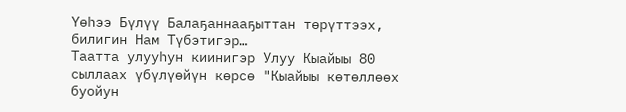Үөһээ Бүлүү Балаҕаннааҕыттан төрүттээх, билигин Нам Түбэтигэр…
Таатта улууһун киинигэр Улуу Кыайыы 80 сыллаах үбүлүөйүн көрсө "Кыайыы көтөллөөх буойун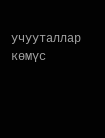учууталлар көмүс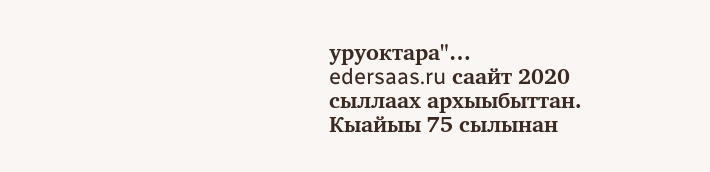уруоктара"…
edersaas.ru саайт 2020 сыллаах архыыбыттан. Кыайыы 75 сылынан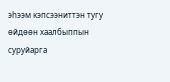эһээм кэпсээниттэн тугу өйдөөн хаалбыппын суруйарга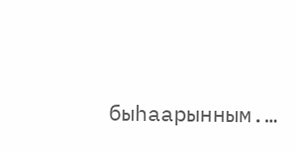быһаарынным.…